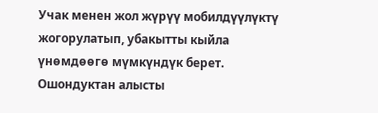Учак менен жол жүрүү мобилдүүлүктү жогорулатып, убакытты кыйла үнөмдөөгө мүмкүндүк берет. Ошондуктан алысты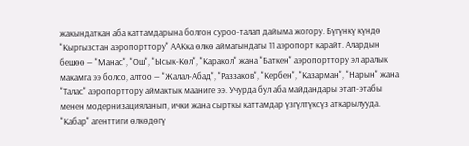жакындаткан аба каттамдарына болгон суроо-талап дайыма жогору. Бүгүнкү күндө "Кыргызстан аэропорттору" ААКка өлкө аймагындагы 11 аэропорт карайт. Алардын бешөө — "Манас", "Ош", "Ысык-Көл", "Каракол" жана "Баткен" аэропорттору эл аралык макамга ээ болсо, алтоо — "Жалал-Абад", "Раззаков", "Кербен", "Казарман", "Нарын" жана "Талас" аэропорттору аймактык мааниге ээ. Учурда бул аба майдандары этап-этабы менен модернизацияланып, ички жана сырткы каттамдар үзгүлтүксүз аткарылууда. "Кабар" агенттиги өлкөдөгү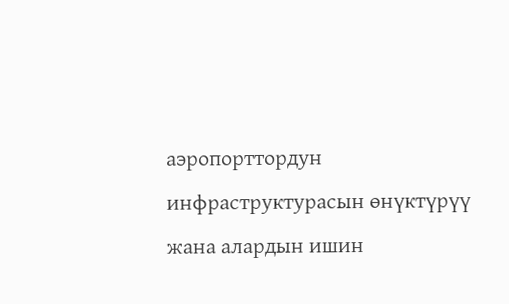аэропорттордун инфраструктурасын өнүктүрүү жана алардын ишин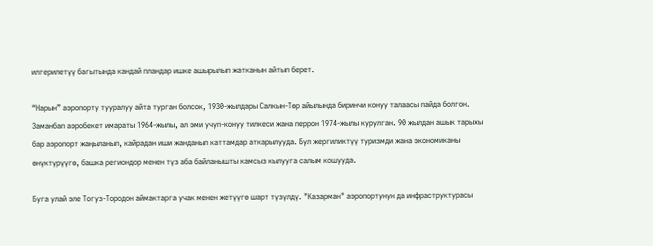илгерилетүү багытында кандай пландар ишке ашырылып жатканын айтып берет.

“Нарын” аэропорту тууралуу айта турган болсок, 1930-жылдары Салкын-Төр айылында биринчи конуу талаасы пайда болгон. Заманбап аэробекет имараты 1964-жылы, ал эми учуп-конуу тилкеси жана перрон 1974-жылы курулган. 90 жылдан ашык тарыхы бар аэропорт жаңыланып, кайрадан иши жанданып каттамдар аткарылууда. Бул жергиликтүү туризмди жана экономиканы өнүктүрүүгө, башка региондор менен түз аба байланышты камсыз кылууга салым кошууда.

Буга улай эле Тогуз-Тородон аймактарга учак менен жетүүгө шарт түзүлдү. "Казарман" аэропортунун да инфраструктурасы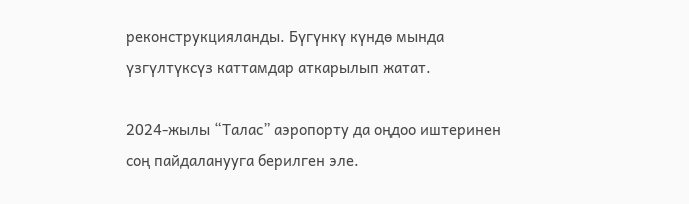реконструкцияланды. Бүгүнкү күндө мында үзгүлтүксүз каттамдар аткарылып жатат.

2024-жылы “Талас” аэропорту да оңдоо иштеринен соң пайдаланууга берилген эле.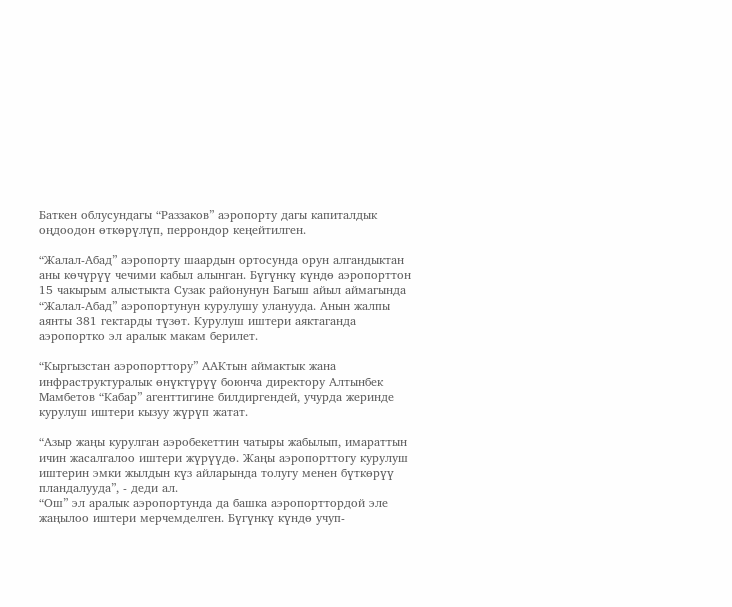Баткен облусундагы “Раззаков” аэропорту дагы капиталдык оңдоодон өткөрүлүп, перрондор кеңейтилген.

“Жалал-Абад” аэропорту шаардын ортосунда орун алгандыктан аны көчүрүү чечими кабыл алынган. Бүгүнкү күндө аэропорттон 15 чакырым алыстыкта Сузак районунун Багыш айыл аймагында “Жалал-Абад” аэропортунун курулушу уланууда. Анын жалпы аянты 381 гектарды түзөт. Курулуш иштери аяктаганда аэропортко эл аралык макам берилет.

“Кыргызстан аэропорттору” ААКтын аймактык жана инфраструктуралык өнүктүрүү боюнча директору Алтынбек Мамбетов “Кабар” агенттигине билдиргендей, учурда жеринде курулуш иштери кызуу жүрүп жатат.

“Азыр жаңы курулган аэробекеттин чатыры жабылып, имараттын ичин жасалгалоо иштери жүрүүдө. Жаңы аэропорттогу курулуш иштерин эмки жылдын күз айларында толугу менен бүткөрүү пландалууда”, - деди ал.
“Ош” эл аралык аэропортунда да башка аэропорттордой эле жаңылоо иштери мерчемделген. Бүгүнкү күндө учуп-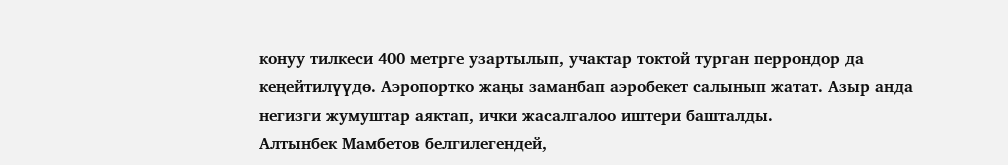конуу тилкеси 400 метрге узартылып, учактар токтой турган перрондор да кеңейтилүүдө. Аэропортко жаңы заманбап аэробекет салынып жатат. Азыр анда негизги жумуштар аяктап, ички жасалгалоо иштери башталды.
Алтынбек Мамбетов белгилегендей,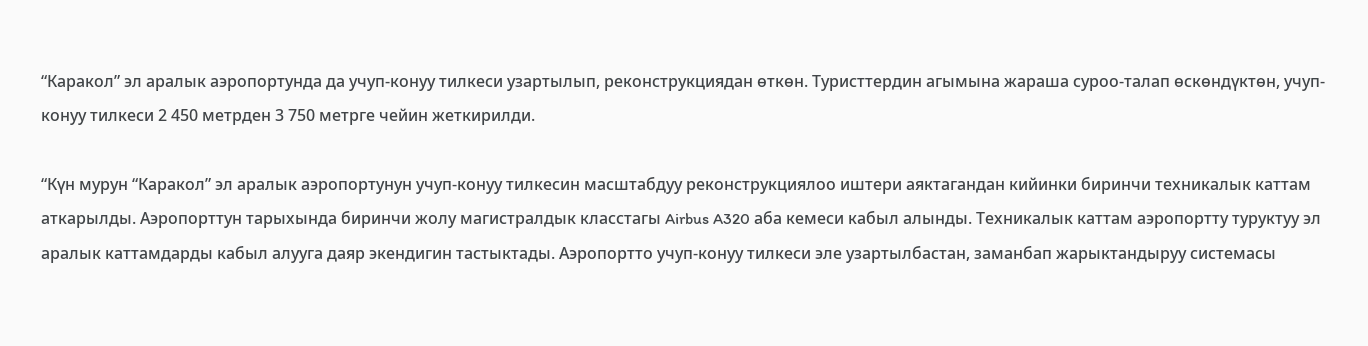“Каракол” эл аралык аэропортунда да учуп-конуу тилкеси узартылып, реконструкциядан өткөн. Туристтердин агымына жараша суроо-талап өскөндүктөн, учуп-конуу тилкеси 2 450 метрден 3 750 метрге чейин жеткирилди.

“Күн мурун “Каракол” эл аралык аэропортунун учуп-конуу тилкесин масштабдуу реконструкциялоо иштери аяктагандан кийинки биринчи техникалык каттам аткарылды. Аэропорттун тарыхында биринчи жолу магистралдык класстагы Airbus A320 аба кемеси кабыл алынды. Техникалык каттам аэропортту туруктуу эл аралык каттамдарды кабыл алууга даяр экендигин тастыктады. Аэропортто учуп-конуу тилкеси эле узартылбастан, заманбап жарыктандыруу системасы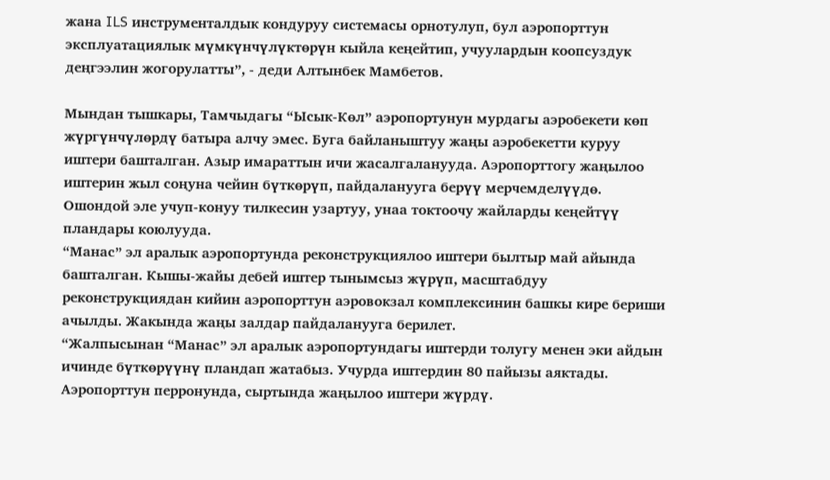жана ILS инструменталдык кондуруу системасы орнотулуп, бул аэропорттун эксплуатациялык мүмкүнчүлүктөрүн кыйла кеңейтип, учуулардын коопсуздук деңгээлин жогорулатты”, - деди Алтынбек Мамбетов.

Мындан тышкары, Тамчыдагы “Ысык-Көл” аэропортунун мурдагы аэробекети көп жүргүнчүлөрдү батыра алчу эмес. Буга байланыштуу жаңы аэробекетти куруу иштери башталган. Азыр имараттын ичи жасалгаланууда. Аэропорттогу жаңылоо иштерин жыл соңуна чейин бүткөрүп, пайдаланууга берүү мерчемделүүдө. Ошондой эле учуп-конуу тилкесин узартуу, унаа токтоочу жайларды кеңейтүү пландары коюлууда.
“Манас” эл аралык аэропортунда реконструкциялоо иштери былтыр май айында башталган. Кышы-жайы дебей иштер тынымсыз жүрүп, масштабдуу реконструкциядан кийин аэропорттун аэровокзал комплексинин башкы кире бериши ачылды. Жакында жаңы залдар пайдаланууга берилет.
“Жалпысынан “Манас” эл аралык аэропортундагы иштерди толугу менен эки айдын ичинде бүткөрүүнү пландап жатабыз. Учурда иштердин 80 пайызы аяктады. Аэропорттун перронунда, сыртында жаңылоо иштери жүрдү.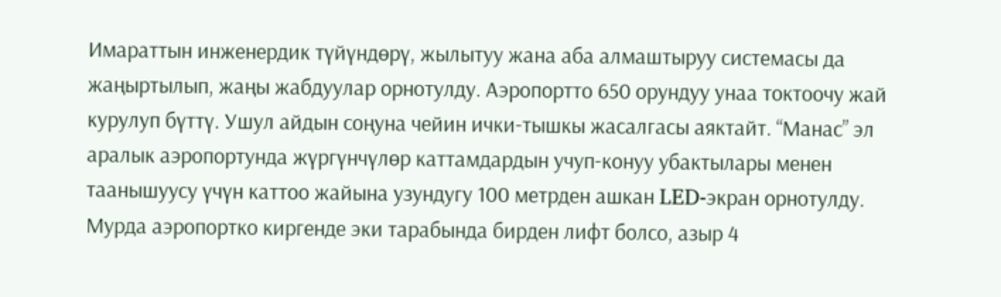Имараттын инженердик түйүндөрү, жылытуу жана аба алмаштыруу системасы да жаңыртылып, жаңы жабдуулар орнотулду. Аэропортто 650 орундуу унаа токтоочу жай курулуп бүттү. Ушул айдын соңуна чейин ички-тышкы жасалгасы аяктайт. “Манас” эл аралык аэропортунда жүргүнчүлөр каттамдардын учуп-конуу убактылары менен таанышуусу үчүн каттоо жайына узундугу 100 метрден ашкан LED-экран орнотулду. Мурда аэропортко киргенде эки тарабында бирден лифт болсо, азыр 4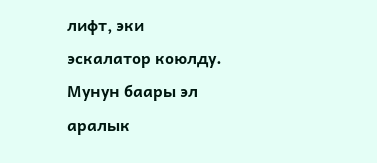лифт, эки эскалатор коюлду. Мунун баары эл аралык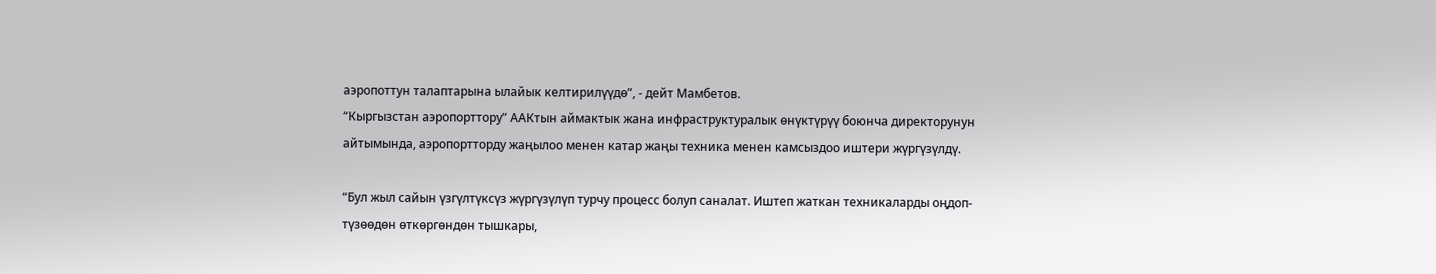аэропоттун талаптарына ылайык келтирилүүдө”, - дейт Мамбетов.
“Кыргызстан аэропорттору” ААКтын аймактык жана инфраструктуралык өнүктүрүү боюнча директорунун айтымында, аэропортторду жаңылоо менен катар жаңы техника менен камсыздоо иштери жүргүзүлдү.

“Бул жыл сайын үзгүлтүксүз жүргүзүлүп турчу процесс болуп саналат. Иштеп жаткан техникаларды оңдоп-түзөөдөн өткөргөндөн тышкары,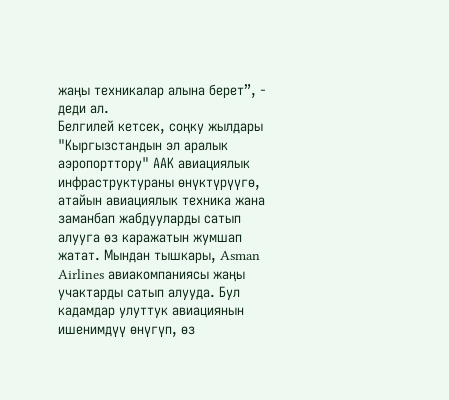жаңы техникалар алына берет”, - деди ал.
Белгилей кетсек, соңку жылдары "Кыргызстандын эл аралык аэропорттору" ААК авиациялык инфраструктураны өнүктүрүүгө, атайын авиациялык техника жана заманбап жабдууларды сатып алууга өз каражатын жумшап жатат. Мындан тышкары, Asman Airlines авиакомпаниясы жаңы учактарды сатып алууда. Бул кадамдар улуттук авиациянын ишенимдүү өнүгүп, өз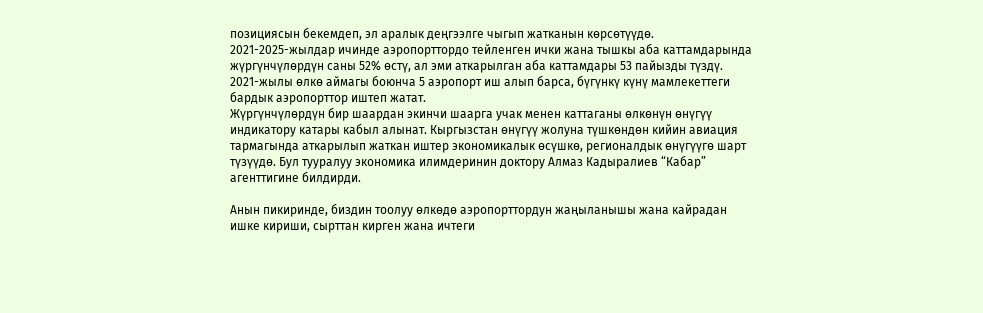позициясын бекемдеп, эл аралык деңгээлге чыгып жатканын көрсөтүүдө.
2021-2025-жылдар ичинде аэропорттордо тейленген ички жана тышкы аба каттамдарында жүргүнчүлөрдүн саны 52% өстү, ал эми аткарылган аба каттамдары 53 пайызды түздү. 2021-жылы өлкө аймагы боюнча 5 аэропорт иш алып барса, бүгүнкү күнү мамлекеттеги бардык аэропорттор иштеп жатат.
Жүргүнчүлөрдүн бир шаардан экинчи шаарга учак менен каттаганы өлкөнүн өнүгүү индикатору катары кабыл алынат. Кыргызстан өнүгүү жолуна түшкөндөн кийин авиация тармагында аткарылып жаткан иштер экономикалык өсүшкө, регионалдык өнүгүүгө шарт түзүүдө. Бул тууралуу экономика илимдеринин доктору Алмаз Кадыралиев “Кабар” агенттигине билдирди.

Анын пикиринде, биздин тоолуу өлкөдө аэропорттордун жаңыланышы жана кайрадан ишке кириши, сырттан кирген жана ичтеги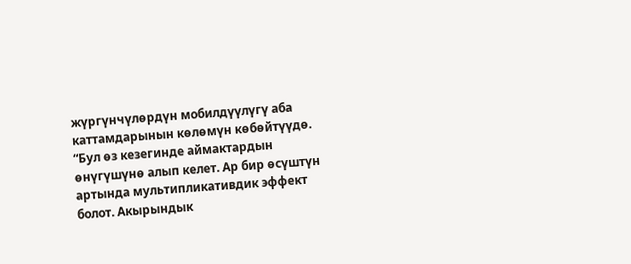жүргүнчүлөрдүн мобилдүүлүгү аба каттамдарынын көлөмүн көбөйтүүдө.
“Бул өз кезегинде аймактардын өнүгүшүнө алып келет. Ар бир өсүштүн артында мультипликативдик эффект болот. Акырындык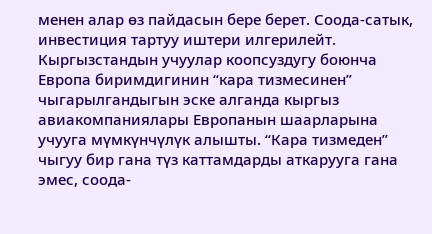менен алар өз пайдасын бере берет. Соода-сатык, инвестиция тартуу иштери илгерилейт. Кыргызстандын учуулар коопсуздугу боюнча Европа биримдигинин “кара тизмесинен” чыгарылгандыгын эске алганда кыргыз авиакомпаниялары Европанын шаарларына учууга мүмкүнчүлүк алышты. “Кара тизмеден” чыгуу бир гана түз каттамдарды аткарууга гана эмес, соода-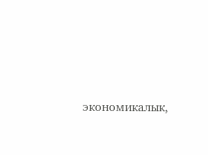экономикалык,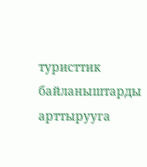туристтик байланыштарды арттырууга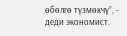өбөлгө түзмөкчү”, - деди экономист.